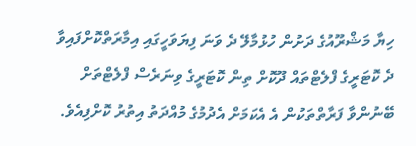ހިޔާ މަޝްރޫއުގެ ދަށުން ހުޅުމާލޭ ދެ ވަނަ ފިޔަވަހީގައި އިމާރަތްކޮށްފައިވާ ދެ ކޮޓަރީގެ ފްލެޓްތައް ދޫކޮށް ތިން ކޮޓަރީގެ ވިނަރެސް ފްލެޓްތަށް ބޭނުންވާ ފަރާތްތަކުން އެ އެކަމަށް އެދުމުގެ މުއްދަތު އިތުރު ކޮށްފިއެވެ.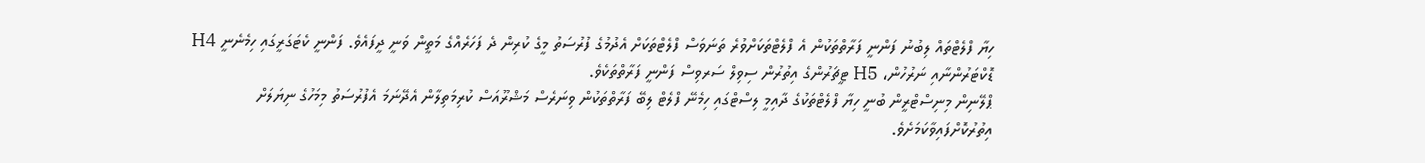ހިޔާ ފްލެޓްތައް ލިބުނު ފަންނީ ފަރާތްތަކުން އެ ފްލެޓްތަކަށްވުރެ ތަނަވަސް ފްލެޓްތަކަށް އެދުމުގެ ފުރުސަތު މީގެ ކުރިން ދެ ފަހަރެއްގެ މަތީން ވަނީ ދީފައެވެ. ފަންނީ ކެޓަގަރީގައި ހިމެނެނީ H4 ޑޮކްޓަރުންނާއި ނަރުހުން، H5 ޓީޗަރުންގެ އިތުރުން ސިވިލް ސަރވިސް ފަންނީ ފަރާތްތަކެވެ.
ޕްލޭނިން މިނިސްޓްރީން ބުނީ ހިޔާ ފްލެޓްތަކުގެ ދާއިމީ ލިސްޓްގައި ހިމެނޭ ފްލެޓް ލިބޭ ފަރާތްތަކުން ވިނަރެސް މަޝްރޫއަސް ކުރިމަތިލާން އެދޭނަމަ އެފުރުސަތު މިމަހުގެ ނިޔަލަށް އިތުރުކޮށްފައިވާކަމަށެވެ.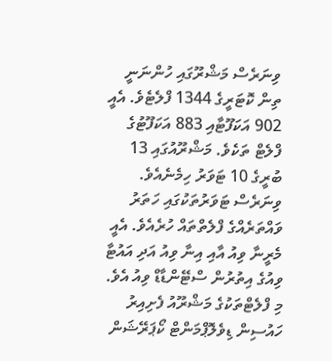ވިނަރެސް މަޝްރޫގައި ހުންނަނީ ތިން ކޮޓަރީގެ 1344 ފްލެޓެވެ. އެއީ 902 އަކަފޫޓާއި 883 އަކަފޫޓުގެ ފްލެޓް ތަކެވެ. މަޝްރޫއުގައި 13 ބުރީގެ 10 ޓަވަރު ހިމެނެއެވެ.
ވިނަރެސް ޓަވަރުތަކުގައި ހަތަރު ވައްތަރެއްގެ ފްލެތްތައް ހުރެއެވެ. އެއީ މެރީނާ ވިއު އާއި އިނާ ވިއު އަދި އައުޓާ ވިއުގެ އިތުރުން ސްޓޭންޑާޑް ވިއު އެވެ.
މި ފްލެޓްތަކުގެ މަޝްރޫއު ފެށިއިރު ހައުސިން ޑިވެލޮޕްމަންޓް ކޯޕަރޭޝަން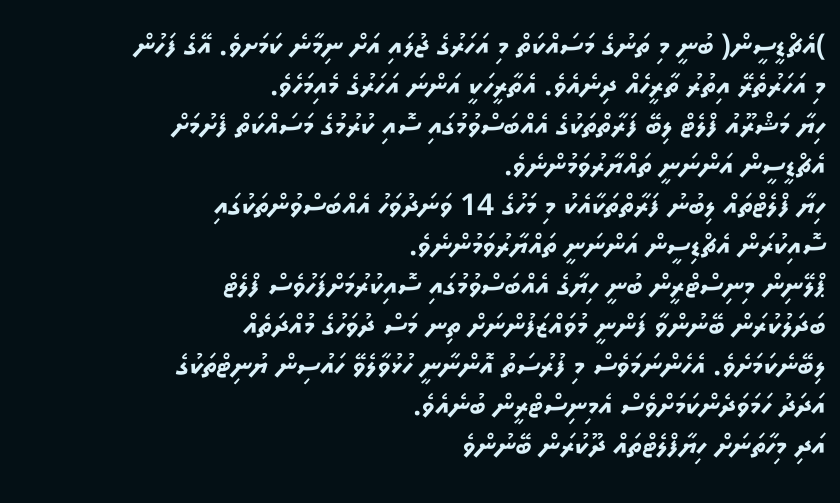)އެޗްޑީސީން( ބުނީ މި ތަނުގެ މަސައްކަތް މި އަހަރުގެ ޖުލައި އަށް ނިމާނެ ކަމަށވެ. އޭގެ ފަހުން މި އަހަރުތެރޭ އިތުރު ތާރީހެއް ދިނެއެވެ. އެތާރީހަކީ އަންނަ އަހަރުގެ މެއިމަހެވެ.
ހިޔާ މަޝްރޫއު ފްލެޓް ލިބޭ ފަރާތްތަކުގެ އެއްބަސްވުމުގައި ސޮއި ކުރުމުގެ މަސައްކަތް ފެށުމަށް އެޗްޑީސީން އަންނަނީ ތައްޔާރުވަމުންނެވެ.
ހިޔާ ފްލެޓްތައް ލިބުނު ފަރާތްތަކާއެކު މި މަހުގެ 14 ވަނަދުވަހު އެއްބަސްވުންތަކުގައި ސޮއިކުރަން އެޗްޑިސީން އަންނަނީ ތައްޔާރުވަމުންނެވެ.
ޕްލޭނިން މިނިސްޓްރީން ބުނީ ހިޔާގެ އެއްބަސްވުމުގައި ސޮއިކުރުމަށްފަހުވެސް ފްލެޓް ބަދަލުކުރަން ބޭނުންވާ ފަންނީ މުވައްޒަފުންނަށް ތިނ މަސް ދުވަހުގެ މުއްދަތެއް ލިބޭނެކަމަށެވެ. އެހެންނަމަވެސް މި ފުރުސަތު އޮންނާނީ ހުޅުވާލެވޭ ހައުސިން ޔުނިޓްތަކުގެ އަދަދު ހަމަވަދެންކަމަށްވެސް އެމިނިސްޓްރީން ބުނެއެވެ.
އަދި މިހާތަނަށް ހިޔާފްލެޓްތައް ދޫކުރަން ބޭނުންވެ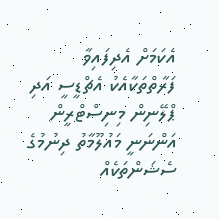އެކަމަށް އެދިފައިވާ ފަރާތްތަކާއެކު އެޗްޑީސީ އަދި ޕްލޭނިން މިނިސްޓްރީން އަންނަނީ މައުލޫމާތު ދިނުމުގެ ސެޝަންތަކެއް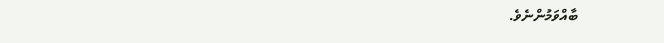ބާއްވަމުންނެވެ.